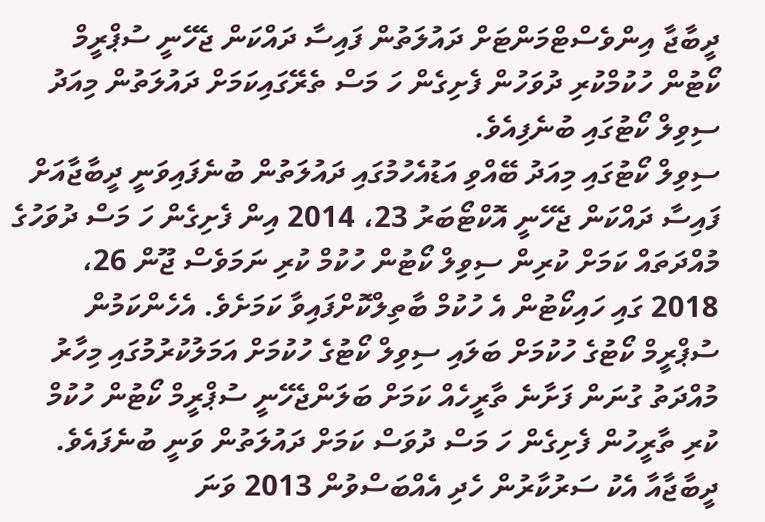ދީބާޖާ އިންވެސްޓްމަންޓަށް ދައުލަތުން ފައިސާ ދައްކަން ޖެހޭނީ ސުޕްރީމް ކޯޓުން ހުކުމްކުރި ދުވަހުން ފެށިގެން ހަ މަސް ތެރޭގައިކަމަށް ދައުލަތުން މިއަދު ސިވިލް ކޯޓުގައި ބުނެފިއެވެ.
ސިވިލް ކޯޓުގައި މިއަދު ބޭއްވި އަޑުއެހުމުގައި ދައުލަތުން ބުނެފައިވަނީ ދީބާޖާއަށް ފައިސާ ދައްކަން ޖެހޭނީ އޮކްޓޯބަރު 23، 2014 އިން ފެށިގެން ހަ މަސް ދުވަހުގެ މުއްދަތައް ކަމަށް ކުރިން ސިވިލް ކޯޓުން ހުކުމް ކުރި ނަމަވެސް ޖޫން 26، 2018 ގައި ހައިކޯޓުން އެ ހުކުމް ބާތިލްކޮށްފައިވާ ކަމަށެވެ. އެހެންކަމުން ސުޕްރީމް ކޯޓުގެ ހުކުމަށް ބަލައި ސިވިލް ކޯޓުގެ ހުކުމަށް އަމަލުކުރުމުގައި މިހާރު މުއްދަތު ގުނަން ފަށާނެ ތާރީހެއް ކަމަށް ބަލަންޖެހޭނީ ސުޕްރީމް ކޯޓުން ހުކުމް ކުރި ތާރީހުން ފެށިގެން ހަ މަސް ދުވަސް ކަމަށް ދައުލަތުން ވަނީ ބުނެފައެވެ.
ދީބާޖާއާ އެކު ސަރުކާރުން ހެދި އެއްބަސްވުން 2013 ވަނަ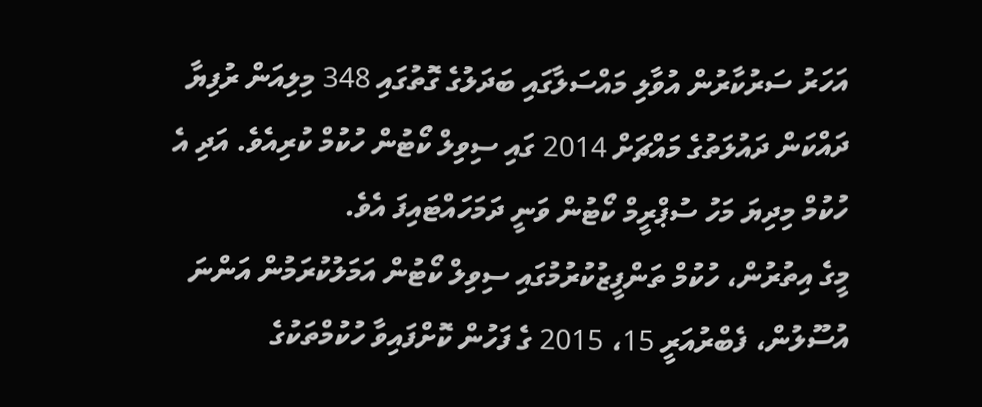އަހަރު ސަރުކާރުން އުވާލި މައްސަލާގައި ބަދަލުގެ ގޮތުގައި 348 މިލިއަން ރުފިޔާ ދައްކަން ދައުލަތުގެ މައްޗަށް 2014 ގައި ސިވިލް ކޯޓުން ހުކުމް ކުރިއެވެ. އަދި އެ ހުކުމް މިދިޔަ މަހު ސުޕްރީމް ކޯޓުން ވަނީ ދަމަހައްޓައިފަ އެވެ.
މީގެ އިތުރުން، ހުކުމް ތަންފީޒުކުރުމުގައި ސިވިލް ކޯޓުން އަމަލުކުރަމުން އަންނަ އުސޫލުން، ފެބްރުއަރީ 15، 2015 ގެ ފަހުން ކޮށްފައިވާ ހުކުމްތަކުގެ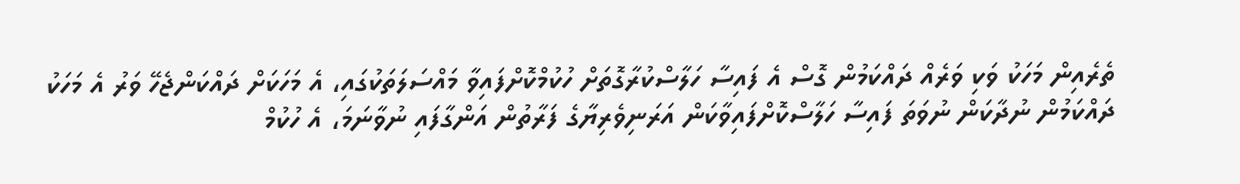ތެރެއިން މަހަކު ވަކި ވަރެއް ދައްކަމުން ގޮސް އެ ފައިސާ ހަލާސްކުރާގޮތަށް ހުކުމްކޮށްފައިވާ މައްސަލަތަކުގައި، އެ މަހަކަށް ދައްކަންޖެހޭ ވަރު އެ މަހަކު ދައްކަމުން ނުދާކަން ނުވަތަ ފައިސާ ހަލާސްކޮށްފައިވާކަން އަރަނިވެރިޔާގެ ފަރާތުން އަންގާފައި ނުވާނަމަ، އެ ހުކުމް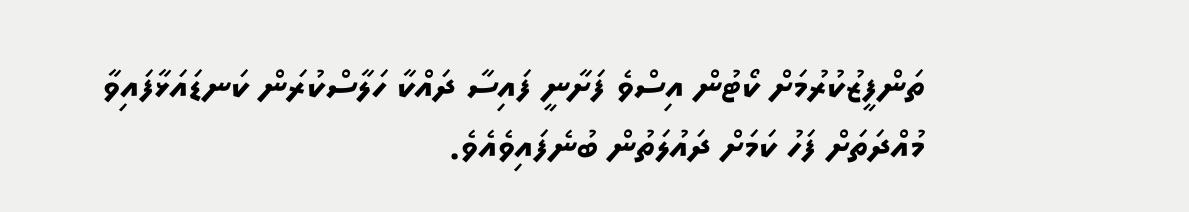ތަންފީޒުކުރުމަށް ކޯޓުން އިސްވެ ފަށާނީ ފައިސާ ދައްކާ ހަލާސްކުރަން ކަނޑައަޅާފައިވާ މުއްދަތަށް ފަހު ކަމަށް ދައުލަތުން ބުނެފައިވެއެވެ.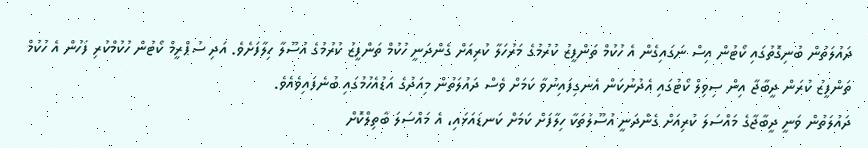ދައުލަތުން ބުނިގޮތުގައި ކޯޓުން އިސް ނަގައިގެން އެ ހުކުމް ތަންފީޒު ކުރުމުގެ މަރުހަލާ ކުރިއަށް ގެންދަނީ ހުކުމް ތަންފީޒު ކުރުމުގެ އުސޫލާ ހިލާފަށެވެ. އަދި ސުޕްރީމް ކޯޓުން ހުކުމްކުރި ފަހުން އެ ހުކުމް ތަންފީޒު ކުރަން ދީބާޖާ އިން ސިވިލް ކޯޓުގައި އެދުނުކަން އެނގިފައިނުވާ ކަމަށް ވެސް ދައުލަތުން މިއަދުގެ އަޑުއެހުމުގައި ބުނެފައިވެއެވެ.
ދައުލަތުން ވަނީ ދީބާޖާގެ މައްސަލަ ކުރިއަށް ގެންދަނީ އުސޫލުތަކާ ހިލާފަށް ކަމަށް ކަނޑައަޅައި، އެ މައްސަލަ ބާތިލްކޮށް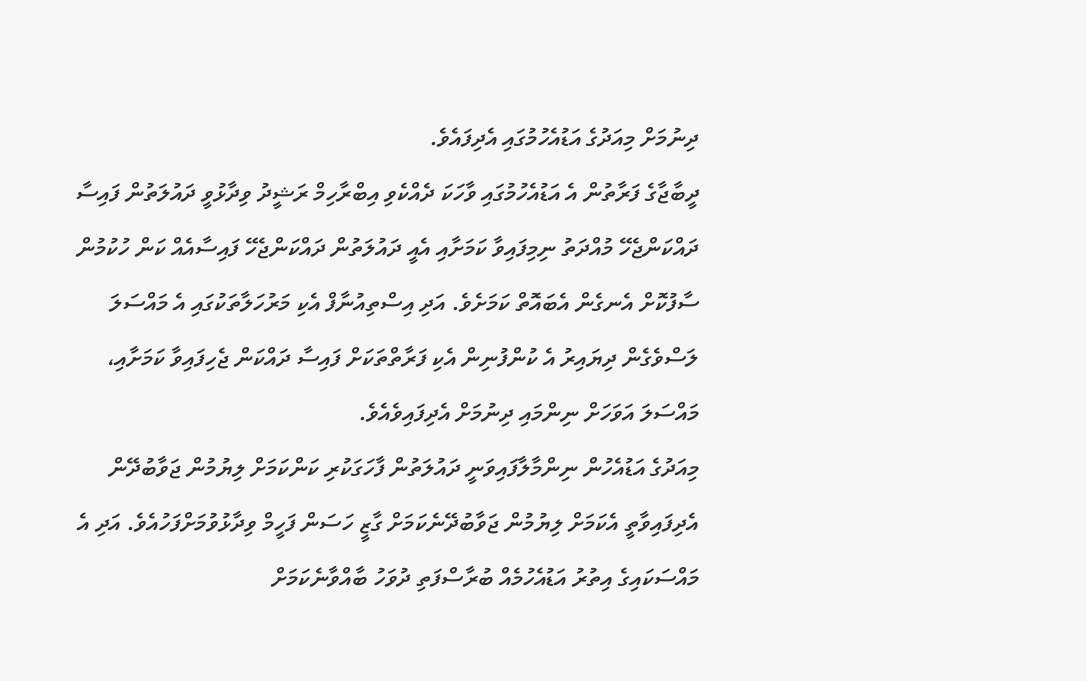ދިނުމަށް މިއަދުގެ އަޑުއެހުމުގައި އެދިފައެވެ.
ދީބާޖާގެ ފަރާތުން އެ އަޑުއެހުމުގައި ވާހަކަ ދެއްކެވި އިބްރާހިމް ރަޝީދު ވިދާޅުވީ ދައުލަތުން ފައިސާ ދައްކަންޖެހޭ މުއްދަތު ނިމިފައިވާ ކަމަށާއި އެއީ ދައުލަތުން ދައްކަންޖެހޭ ފައިސާއެއް ކަން ހުކުމުން ސާފުކޮށް އެނގެން އެބައޮތް ކަމަށެވެ. އަދި އިސްތިއުނާފް އެކި މަރުހަލާތަކުގައި އެ މައްސަލަ ލަސްވެގެން ދިޔައިރު އެ ކުންފުނިން އެކި ފަރާތްތަކަށް ފައިސާ ދައްކަން ޖެހިފައިވާ ކަމަށާއި، މައްސަލަ އަވަހަށް ނިންމައި ދިނުމަށް އެދިފައިވެއެވެ.
މިއަދުގެ އަޑުއެހުން ނިންމާލާފައިވަނީ ދައުލަތުން ފާހަގަކުރި ކަންކަމަށް ލިޔުމުން ޖަވާބުދޭން އެދިފައިވާތީ އެކަމަށް ލިޔުމުން ޖަވާބުދޭނެކަމަށް ގާޒީ ހަސަން ފަހީމް ވިދާޅުވުމަށްފަހުއެވެ. އަދި އެ މައްސަކައިގެ އިތުރު އަޑުއެހުމެއް ބުރާސްފަތި ދުވަހު ބާއްވާނެކަމަށް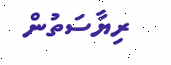ރިޔާސަތުން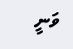ވަނީ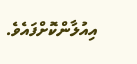އިއުލާންކޮށްފައެވެ.